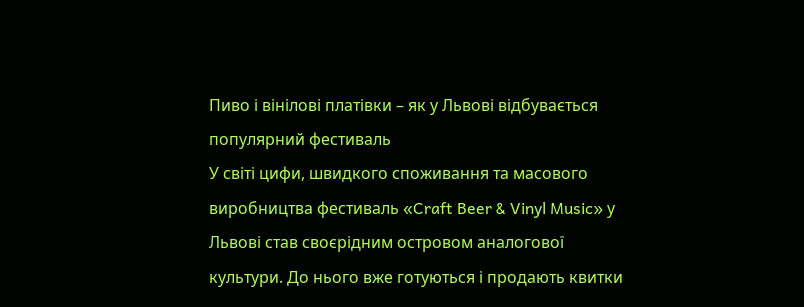Пиво і вінілові платівки – як у Львові відбувається популярний фестиваль
У світі цифи, швидкого споживання та масового виробництва фестиваль «Craft Beer & Vinyl Music» у Львові став своєрідним островом аналогової культури. До нього вже готуються і продають квитки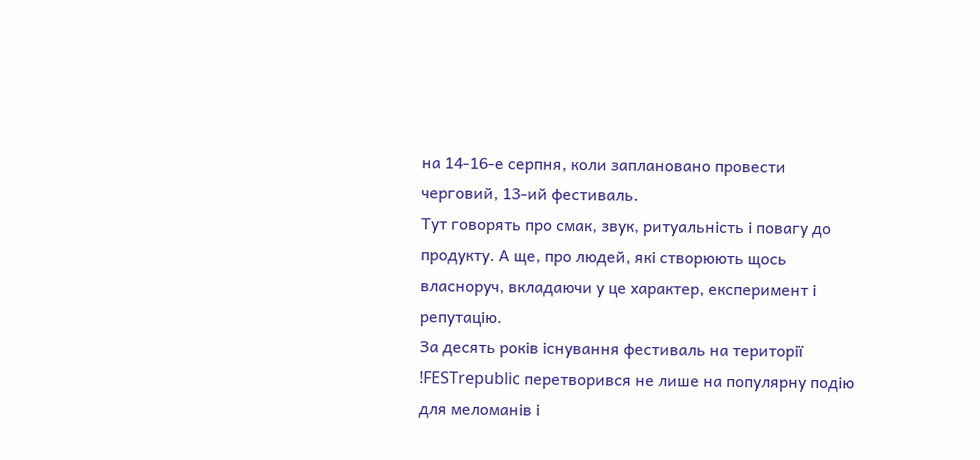на 14-16-е серпня, коли заплановано провести черговий, 13-ий фестиваль.
Тут говорять про смак, звук, ритуальність і повагу до продукту. А ще, про людей, які створюють щось власноруч, вкладаючи у це характер, експеримент і репутацію.
За десять років існування фестиваль на території !FESTrepublic перетворився не лише на популярну подію для меломанів і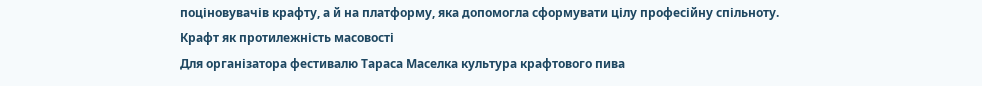поціновувачів крафту, а й на платформу, яка допомогла сформувати цілу професійну спільноту.
Крафт як протилежність масовості
Для організатора фестивалю Тараса Маселка культура крафтового пива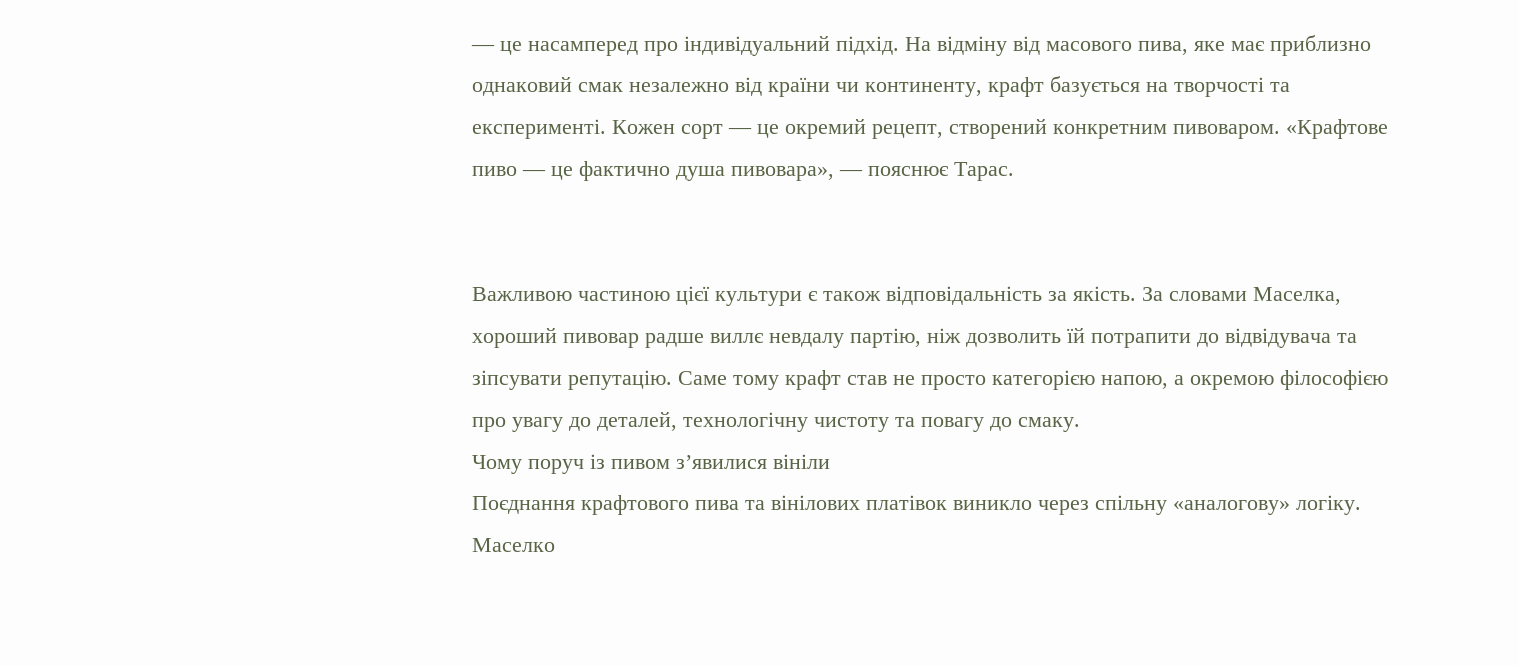— це насамперед про індивідуальний підхід. На відміну від масового пива, яке має приблизно однаковий смак незалежно від країни чи континенту, крафт базується на творчості та експерименті. Кожен сорт — це окремий рецепт, створений конкретним пивоваром. «Крафтове пиво — це фактично душа пивовара», — пояснює Тарас.


Важливою частиною цієї культури є також відповідальність за якість. За словами Маселка, хороший пивовар радше виллє невдалу партію, ніж дозволить їй потрапити до відвідувача та зіпсувати репутацію. Саме тому крафт став не просто категорією напою, а окремою філософією про увагу до деталей, технологічну чистоту та повагу до смаку.
Чому поруч із пивом з’явилися вініли
Поєднання крафтового пива та вінілових платівок виникло через спільну «аналогову» логіку. Маселко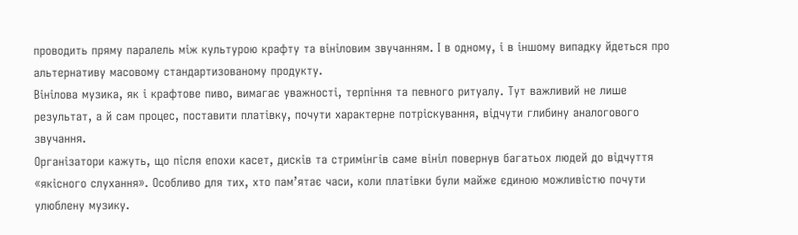проводить пряму паралель між культурою крафту та вініловим звучанням. І в одному, і в іншому випадку йдеться про альтернативу масовому стандартизованому продукту.
Вінілова музика, як і крафтове пиво, вимагає уважності, терпіння та певного ритуалу. Тут важливий не лише результат, а й сам процес, поставити платівку, почути характерне потріскування, відчути глибину аналогового звучання.
Організатори кажуть, що після епохи касет, дисків та стримінгів саме вініл повернув багатьох людей до відчуття «якісного слухання». Особливо для тих, хто пам’ятає часи, коли платівки були майже єдиною можливістю почути улюблену музику.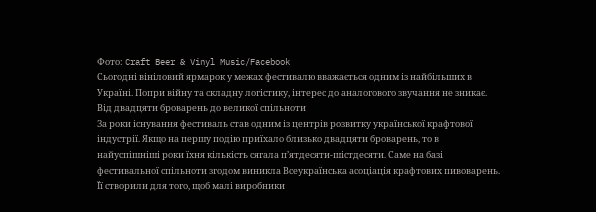Фото: Craft Beer & Vinyl Music/Facebook
Сьогодні вініловий ярмарок у межах фестивалю вважається одним із найбільших в Україні. Попри війну та складну логістику, інтерес до аналогового звучання не зникає.
Від двадцяти броварень до великої спільноти
За роки існування фестиваль став одним із центрів розвитку української крафтової індустрії. Якщо на першу подію приїхало близько двадцяти броварень, то в найуспішніші роки їхня кількість сягала п’ятдесяти-шістдесяти. Саме на базі фестивальної спільноти згодом виникла Всеукраїнська асоціація крафтових пивоварень.
Її створили для того, щоб малі виробники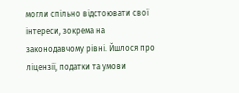могли спільно відстоювати свої інтереси, зокрема на законодавчому рівні. Йшлося про ліцензії, податки та умови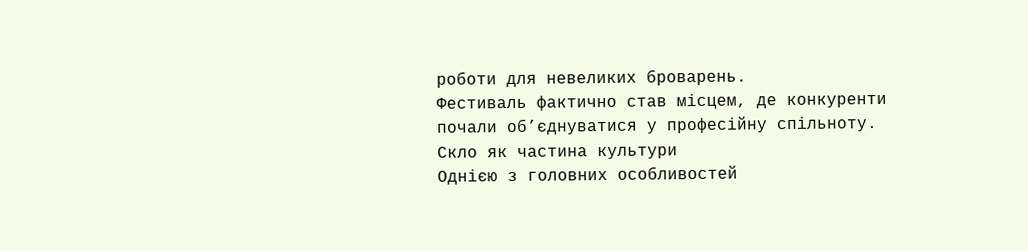роботи для невеликих броварень.
Фестиваль фактично став місцем, де конкуренти почали об’єднуватися у професійну спільноту.
Скло як частина культури
Однією з головних особливостей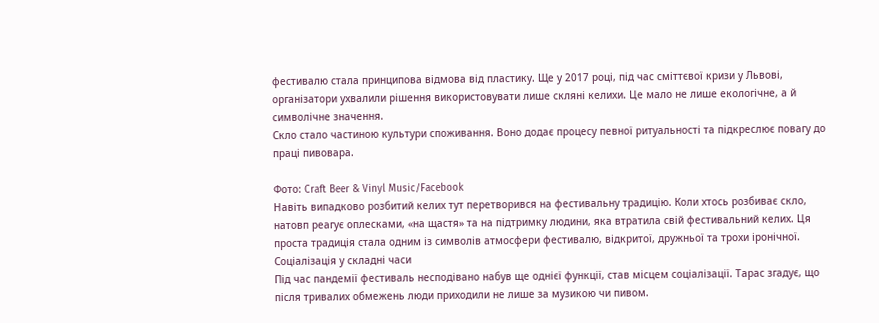фестивалю стала принципова відмова від пластику. Ще у 2017 році, під час сміттєвої кризи у Львові, організатори ухвалили рішення використовувати лише скляні келихи. Це мало не лише екологічне, а й символічне значення.
Скло стало частиною культури споживання. Воно додає процесу певної ритуальності та підкреслює повагу до праці пивовара.

Фото: Craft Beer & Vinyl Music/Facebook
Навіть випадково розбитий келих тут перетворився на фестивальну традицію. Коли хтось розбиває скло, натовп реагує оплесками, «на щастя» та на підтримку людини, яка втратила свій фестивальний келих. Ця проста традиція стала одним із символів атмосфери фестивалю, відкритої, дружньої та трохи іронічної.
Соціалізація у складні часи
Під час пандемії фестиваль несподівано набув ще однієї функції, став місцем соціалізації. Тарас згадує, що після тривалих обмежень люди приходили не лише за музикою чи пивом.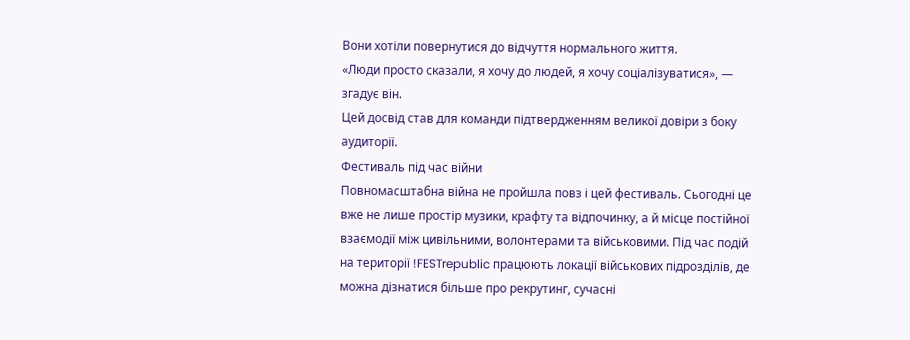Вони хотіли повернутися до відчуття нормального життя.
«Люди просто сказали, я хочу до людей, я хочу соціалізуватися», — згадує він.
Цей досвід став для команди підтвердженням великої довіри з боку аудиторії.
Фестиваль під час війни
Повномасштабна війна не пройшла повз і цей фестиваль. Сьогодні це вже не лише простір музики, крафту та відпочинку, а й місце постійної взаємодії між цивільними, волонтерами та військовими. Під час подій на території !FESTrepublic працюють локації військових підрозділів, де можна дізнатися більше про рекрутинг, сучасні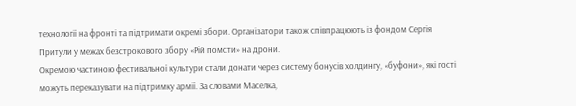технології на фронті та підтримати окремі збори. Організатори також співпрацюють із фондом Сергія Притули у межах безстрокового збору «Рій помсти» на дрони.
Окремою частиною фестивальної культури стали донати через систему бонусів холдингу, «буфони», які гості можуть переказувати на підтримку армії. За словами Маселка,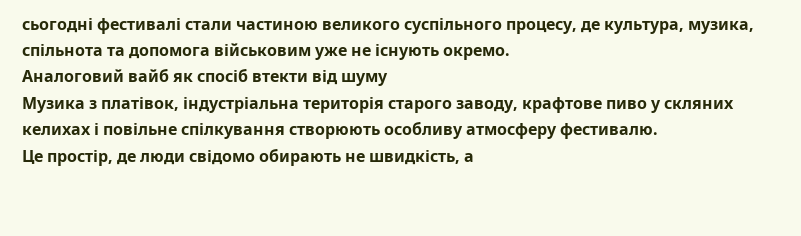сьогодні фестивалі стали частиною великого суспільного процесу, де культура, музика, спільнота та допомога військовим уже не існують окремо.
Аналоговий вайб як спосіб втекти від шуму
Музика з платівок, індустріальна територія старого заводу, крафтове пиво у скляних келихах і повільне спілкування створюють особливу атмосферу фестивалю.
Це простір, де люди свідомо обирають не швидкість, а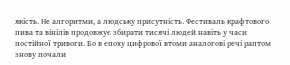якість. Не алгоритми, а людську присутність. Фестиваль крафтового пива та вінілів продовжує збирати тисячі людей навіть у часи постійної тривоги. Бо в епоху цифрової втоми аналогові речі раптом знову почали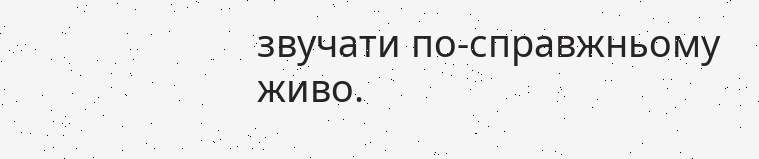звучати по-справжньому живо.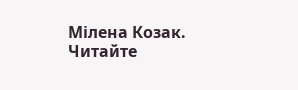Мілена Козак.
Читайте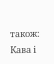також: Кава і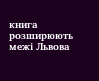книга розширюють межі Львова